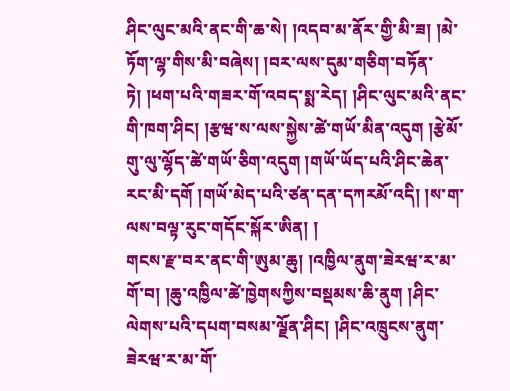ཤིང་ལུང་མའི་ནང་གི་ཆ་སེ། །འདབ་མ་ནོར་གྱི་མི་ཟ། །མེ་ཏོག་ལྷ་གིས་མི་བཞེས། །བར་ལས་དུམ་གཅིག་བཏོན་ཏེ། །ཕག་པའི་གཟར་གོ་འབད་སྨ་རེད། །ཤིང་ལུང་མའི་ནང་གི་ཁག་ཤིང། །རྩཝ་ས་ལས་སྐྱེས་ཚེ་གཡོ་མིན་འདུག །རྩེམོ་གུ་ལུ་ལྷོད་ཚེ་གཡོ་ཅིག་འདུག །གཡོ་ཡོད་པའི་ཤིང་ཆེན་རང་མི་དགོ །གཡོ་མེད་པའི་ཙན་དན་དཀརམོ་འདི། །ས་ག་ལས་བལྟ་རུང་གདོང་སྐོར་ཨིན། །
གངས་རྫ་བར་ནང་གི་ཨུམ་ཆུ། །འཁྱིལ་ནུག་ཟེརཝ་ར་མ་གོ་བ། །ཆུ་འཁྱིལ་ཚེ་ཁྱེགསཀྱིས་བསྡམས་ཆི་ནུག །ཤིང་ལེགས་པའི་དཔག་བསམ་ལྗོན་ཤིང། །ཤིང་འཁྲུངས་ནུག་ཟེརཝ་ར་མ་གོ་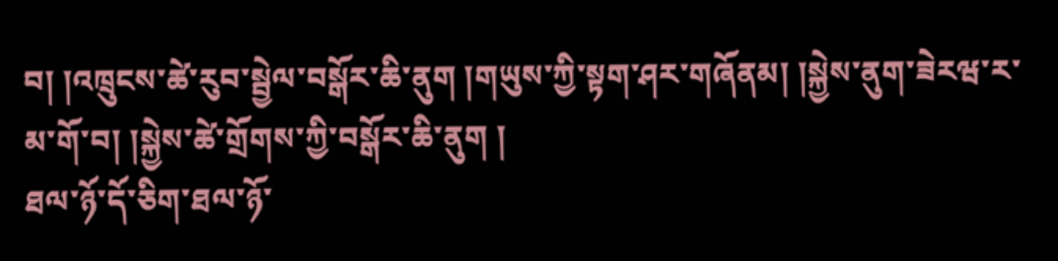བ། །འཁྲུངས་ཚེ་རུབ་སྦྱེལ་བསྒོར་ཆི་ནུག །གཡུས་ཀྱི་སྟག་ཤར་གཞོནམ། །སྐྱེས་ནུག་ཟེརཝ་ར་མ་གོ་བ། །སྐྱེས་ཚེ་གྲོགས་ཀྱི་བསྒོར་ཆི་ནུག །
ཐལ་ཉོ་དོ་ཅིག་ཐལ་ཉོ་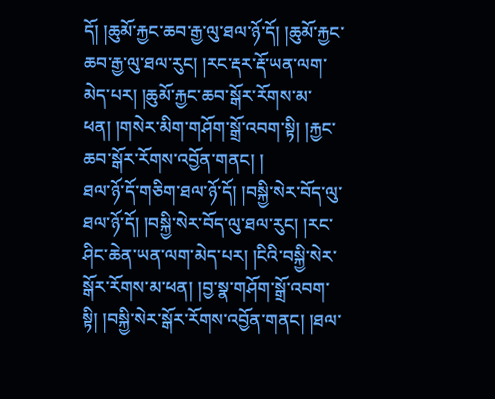དོ། །ཆུམོ་རྐྱང་ཆབ་རྒྱ་ལུ་ཐལ་ཉོ་དོ། །ཆུམོ་རྐྱང་ཆབ་རྒྱ་ལུ་ཐལ་རུང། །རང་རྡར་རྡོ་ཡན་ལག་མེད་པར། །ཆུམོ་རྐྱང་ཆབ་སྒོར་རོགས་མ་ཕན། །གསེར་མིག་གཤོག་སྒྲོ་འབག་སྟི། །རྐྱང་ཆབ་སྒོར་རོགས་འབྱོན་གནང། །
ཐལ་ཉོ་དོ་གཅིག་ཐལ་ཉོ་དོ། །བསྐྱི་སེར་བོད་ལུ་ཐལ་ཉོ་དོ། །བསྐྱི་སེར་བོད་ལུ་ཐལ་རུང། །རང་ཤིང་ཆེན་ཡན་ལག་མེད་པར། །ངིའི་བསྐྱི་སེར་སྒོར་རོགས་མ་ཕན། །བྱ་སྣ་གཤོག་སྒྲོ་འབག་སྟི། །བསྐྱི་སེར་སྒོར་རོགས་འབྱོན་གནང། །ཐལ་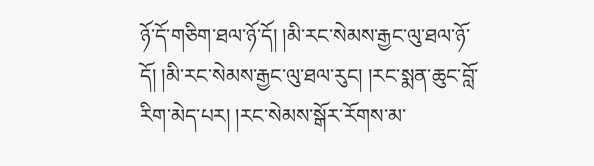ཉོ་དོ་གཅིག་ཐལ་ཉོ་དོ། །མི་རང་སེམས་རྒྱང་ལུ་ཐལ་ཉོ་དོ། །མི་རང་སེམས་རྒྱང་ལུ་ཐལ་རུང། །རང་སྨན་ཆུང་བློ་རིག་མེད་པར། །རང་སེམས་སྒོར་རོགས་མ་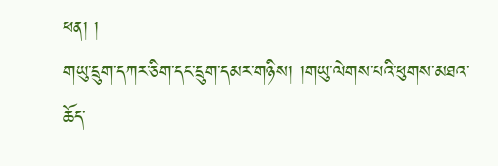ཕན། །
གཡུ་དྲུག་དཀར་ཅིག་དང་དྲུག་དམར་གཉིས། །གཡུ་ལེགས་པའི་ཕུགས་མཐའ་ཆོད་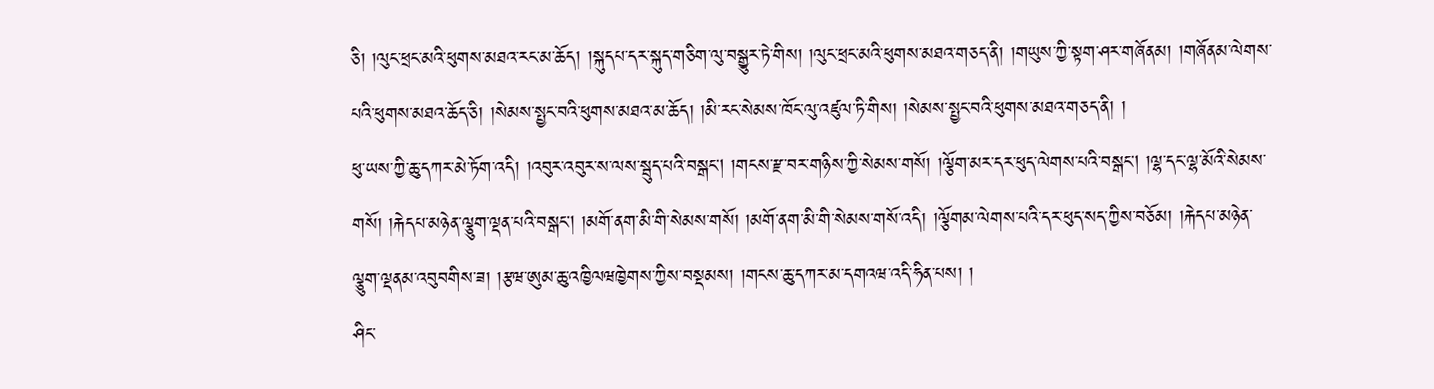ཅི། །ལུང་ཕྲང་མའི་ཕུགས་མཐའ་རང་མ་ཆོད། །སྐུདཔ་དར་སྐུད་གཅིག་ལུ་བསྒྱུར་ཏེ་གིས། །ལུང་ཕྲང་མའི་ཕུགས་མཐའ་གཅད་ནི། །གཡུས་ཀྱི་སྟག་ཤར་གཞོནམ། །གཞོནམ་ལེགས་པའི་ཕུགས་མཐའ་ཆོད་ཅི། །སེམས་སྤྱང་བའི་ཕུགས་མཐའ་མ་ཆོད། །མི་རང་སེམས་ཁོང་ལུ་འཛུལ་ཏི་གིས། །སེམས་སྤྱང་བའི་ཕུགས་མཐའ་གཅད་ནི། །
ཕུ་ཡས་ཀྱི་ཆུ་དཀར་མེ་ཏོག་འདི། །འབུར་འབུར་ས་ལས་སྦུད་པའི་བསྒང། །གངས་རྫ་བར་གཉིས་ཀྱི་སེམས་གསོ། །ལྕོག་མར་དར་ཕུད་ལེགས་པའི་བསྒང། །ལྷ་དང་ལྷ་མོའི་སེམས་གསོ། །རྐེདཔ་མཉེན་ལྕུག་ལྡན་པའི་བསྒང། །མགོ་ནག་མི་གི་སེམས་གསོ། །མགོ་ནག་མི་གི་སེམས་གསོ་འདི། །ལྕོགམ་ལེགས་པའི་དར་ཕུད་སད་ཀྱིས་བཅོམ། །རྐེདཔ་མཉེན་ལྕུག་ལྡནམ་འབུབགིས་ཟ། །རྩཝ་ཨུམ་ཆུ་འཁྱིལཝཁྱེགས་ཀྱིས་བསྡམས། །གངས་ཆུ་དཀར་མ་དགའཝ་འདི་ཧིན་པས། །
ཤིང་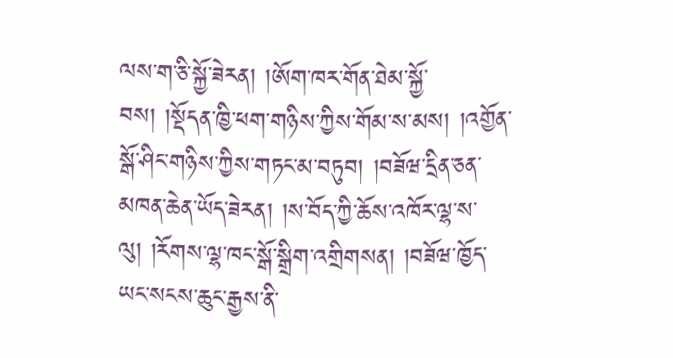ལས་ག་ཅི་སྐྱོ་ཟེརན། །ཨོག་ཁར་གོན་ཐེམ་སྐྱོ་བས། །སྡོདན་ཁྱི་ཕག་གཉིས་ཀྱིས་གོམ་ས་མས། །འགྱོན་སྒོ་ཤིང་གཉིས་ཀྱིས་གཏང་མ་བཏུབ། །བཟོཝ་དྲིན་ཅན་མཁན་ཆེན་ཡོད་ཟེརན། །ས་བོད་ཀྱི་ཆོས་འཁོར་ལྷ་ས་ལུ། །རོགས་ལྷ་ཁང་སྒོ་སྒྲིག་འགྲིགསན། །བཟོཝ་ཁྱོད་ཡང་སངས་ཆུང་རྒྱས་ནི་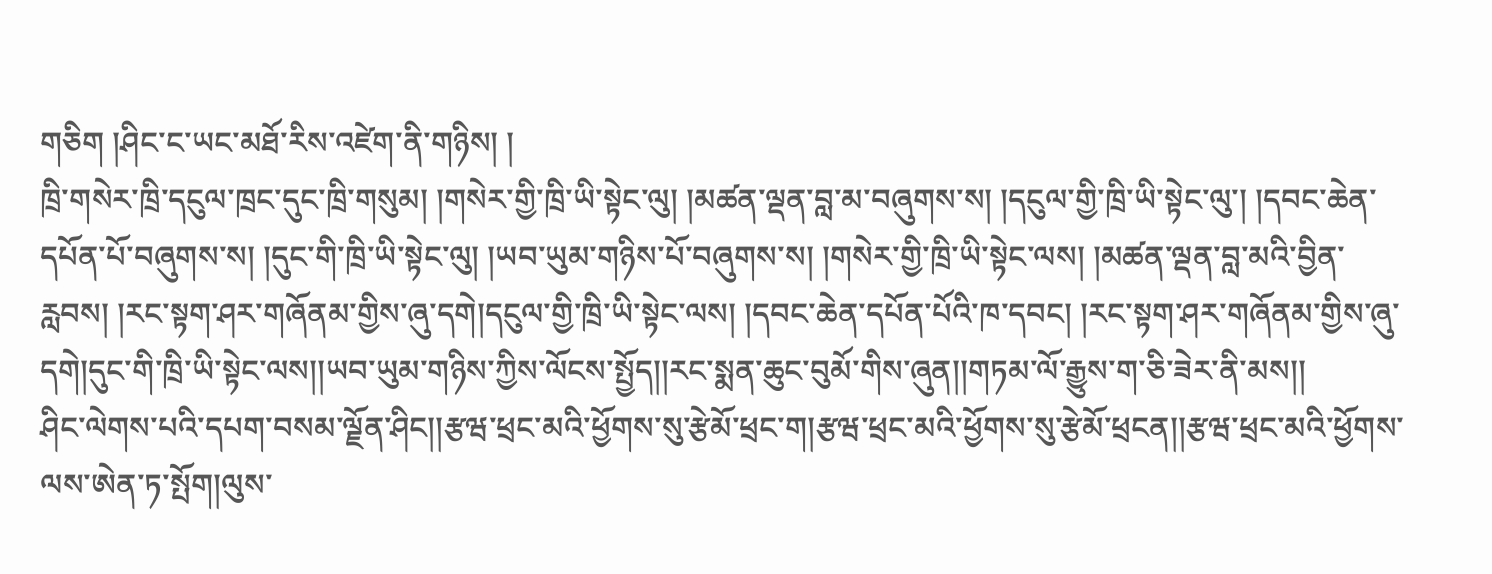གཅིག །ཤིང་ང་ཡང་མཐོ་རིས་འཛེག་ནི་གཉིས། །
ཁྲི་གསེར་ཁྲི་དངུལ་ཁྲང་དུང་ཁྲི་གསུམ། །གསེར་གྱི་ཁྲི་ཡི་སྟེང་ལུ། །མཚན་ལྡན་བླ་མ་བཞུགས་ས། །དངུལ་གྱི་ཁྲི་ཡི་སྟེང་ལུ་། །དབང་ཆེན་དཔོན་པོ་བཞུགས་ས། །དུང་གི་ཁྲི་ཡི་སྟེང་ལུ། །ཡབ་ཡུམ་གཉིས་པོ་བཞུགས་ས། །གསེར་གྱི་ཁྲི་ཡི་སྟེང་ལས། །མཚན་ལྡན་བླ་མའི་བྱིན་རླབས། །རང་སྟག་ཤར་གཞོནམ་གྱིས་ཞུ་དགེ།དངུལ་གྱི་ཁྲི་ཡི་སྟེང་ལས། །དབང་ཆེན་དཔོན་པོའི་ཁ་དབང། །རང་སྟག་ཤར་གཞོནམ་གྱིས་ཞུ་དགེ།དུང་གི་ཁྲི་ཡི་སྟེང་ལས།།ཡབ་ཡུམ་གཉིས་ཀྱིས་ལོངས་སྤྱོད།།རང་སྨན་ཆུང་བུམོ་གིས་ཞུན།།གཏམ་ལོ་རྒྱུས་ག་ཅི་ཟེར་ནི་མས།།
ཤིང་ལེགས་པའི་དཔག་བསམ་ལྗོན་ཤིང།།རྩཝ་ཕྲང་མའི་ཕྱོགས་སུ་རྩེམོ་ཕྲང་ག།རྩཝ་ཕྲང་མའི་ཕྱོགས་སུ་རྩེམོ་ཕྲངན།།རྩཝ་ཕྲང་མའི་ཕྱོགས་ལས་ཨེན་ཏ་སྤོག།ལུས་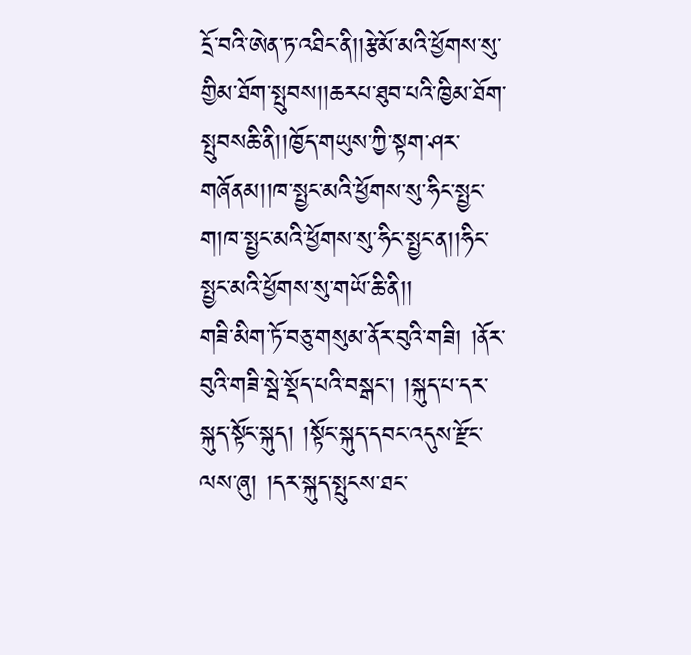དྲོ་བའི་ཨེན་ཏ་འཐིང་ནི།།རྩེམོ་མའི་ཕྱོགས་སུ་གྱིམ་ཐོག་སྤུབས།།ཆརཔ་ཐུབ་པའི་ཁྱིམ་ཐོག་སྤུབསཆི་ནི།།ཁྱོད་གཡུས་ཀྱི་སྟག་ཤར་གཞོནམ།།ཁ་སྤྱང་མའི་ཕྱོགས་སུ་ཧིང་སྤྱང་ག།ཁ་སྤྱང་མའི་ཕྱོགས་སུ་ཧིང་སྤྱང་ན།།ཧིང་སྤྱང་མའི་ཕྱོགས་སུ་གཡོ་ཆི་ནི།།
གཟི་མིག་ཏོ་བཅུ་གསུམ་ནོར་བུའི་གཟི། །ནོར་བུའི་གཟི་སྦེ་སྡོད་པའི་བསྒང་། །སྐུད་པ་དར་སྐུད་སྟོང་སྐུད། །སྟོང་སྐུད་དབང་འདུས་རྫོང་ལས་ཞུ། །དར་སྐུད་སྤུངས་ཐང་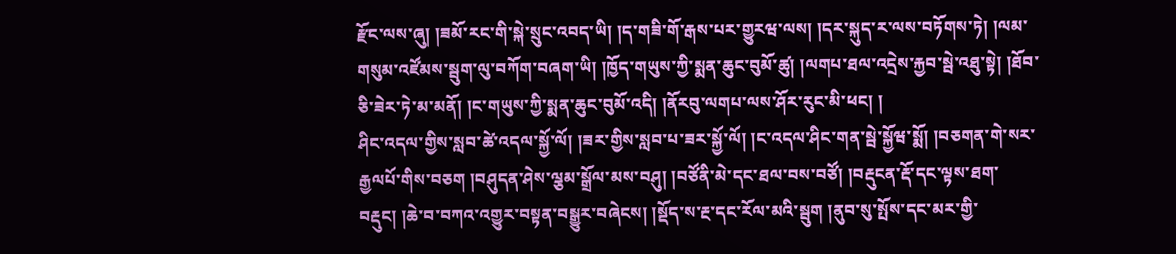རྫོང་ལས་ཞུ། །ཟམོ་རང་གི་སྐེ་སྲུང་འབད་ཡི། །ད་གཟི་གོ་རྒས་པར་གྱུརཝ་ལས། །དར་སྐུད་ར་ལས་བཏོགས་ཏེ། །ལམ་གསུམ་འཛོམས་སྦུག་ལུ་བཀོག་བཞག་ཡི། །ཁྱོད་གཡུས་ཀྱི་སྨན་ཆུང་བུམོ་ཚུ། །ལགཔ་ཐལ་འདྲེས་རྐྱབ་སྦེ་འཐུ་སྟེ། །ཐོབ་ཅི་ཟེར་ཏེ་མ་མནོ། །ང་གཡུས་ཀྱི་སྨན་ཆུང་བུམོ་འདི། །ནོརབུ་ལགཔ་ལས་ཤོར་རུང་མི་ཕང། །
ཤིང་འདལ་གྱིས་སླབ་ཚེ་འདལ་སྐྱོ་ལོ། །ཟར་གྱིས་སླབ་པ་ཟར་སྐྱོ་ལོ། །ང་འདལ་ཤིང་གན་སྦེ་སྐྱོཝ་སྨོ། །བཅགན་གེ་སར་རྒྱལཔོ་གིས་བཅག །བཤུདན་ཤེས་ལྕམ་སྒྲོལ་མས་བཤུ། །བཙོནི་མེ་དང་ཐལ་བས་བཙོ། །བརྡུངན་རྡོ་དང་ལྟས་ཐག་བརྡུང། །ཆེ་བ་བཀའ་འགྱུར་བསྟན་བསྒྱུར་བཞེངས། །སྡོད་ས་རྔ་དང་རོལ་མའི་སྦུག །ནུབ་སུ་སྤོས་དང་མར་གྱི་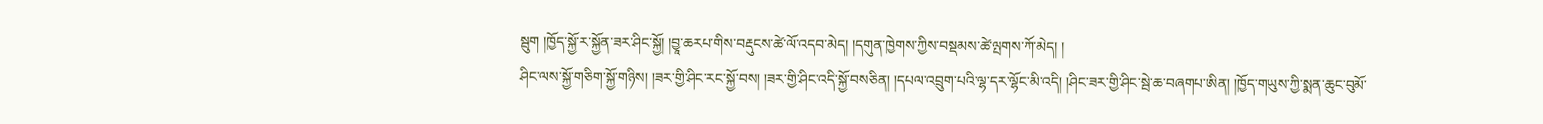སྦུག །ཁྱོད་སྐྱོ་ར་སྐྱོན་ཟར་ཤིང་སྐྱོ། །བྱཱ་ཆརཔ་གིས་བརྡུངས་ཚེ་ལོ་འདབ་མེད། །དགུན་ཁྱེགས་ཀྱིས་བསྡམས་ཚེ་ལྤགས་ཀོ་མེད། །
ཤིང་ལས་སྐྱོ་གཅིག་སྐྱོ་གཉིས། །ཟར་གྱི་ཤིང་རང་སྐྱོ་བས། །ཟར་གྱི་ཤིང་འདི་སྐྱོ་བསཅིན། །དཔལ་འབྲུག་པའི་ལྷ་དར་ལྷོང་མི་འདི། །ཤིང་ཟར་གྱི་ཤིང་སྦེ་ཆ་བཞགཔ་ཨིན། །ཁྱོད་གཡུས་ཀྱི་སྨན་ཆུང་བུམོ་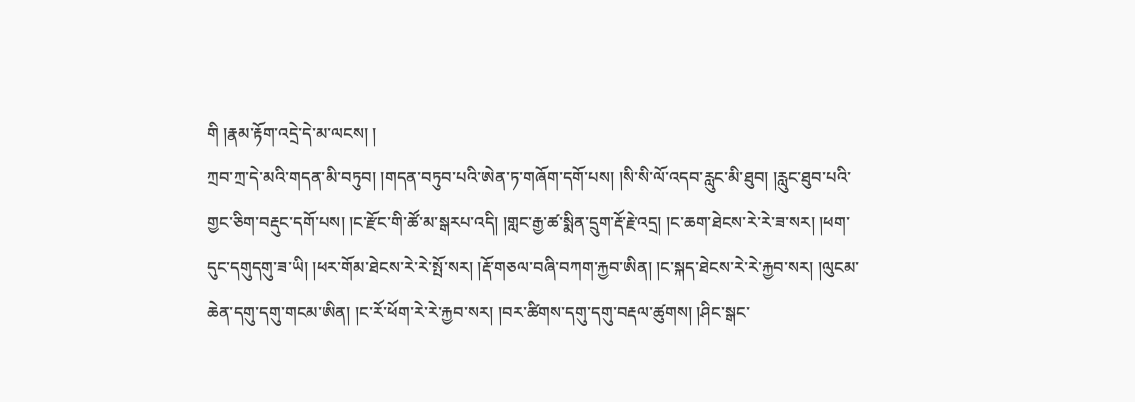གི །རྣམ་རྟོག་འདྲེ་དེ་མ་ལངས། །
ཀྲབ་ཀྲ་དེ་མའི་གདན་མི་བཏུབ། །གདན་བཏུབ་པའི་ཨེན་ཏ་གཞོག་དགོ་པས། །སི་སི་ལོ་འདབ་རླུང་མི་ཐུབ། །རླུང་ཐུབ་པའི་གྱང་ཅིག་བརྡུང་དགོ་པས། །ང་རྫོང་གི་ཚོ་མ་སྒརཔ་འདི། །གླང་རྒྱ་ཚ་སྨིན་དྲུག་རྡོ་རྗེ་འདྲ། །ང་ཆག་ཐེངས་རེ་རེ་ཟ་སར། །ཕག་དུང་དགུདགུ་ཟ་ཡི། །ཕར་གོམ་ཐེངས་རེ་རེ་སྤོ་སར། །རྡོ་གཅལ་བཞི་བཀག་རྐྱབ་ཨིན། །ང་སྐད་ཐེངས་རེ་རེ་རྐྱབ་སར། །ལུངམ་ཆེན་དགུ་དགུ་གངམ་ཨིན། །ང་རོ་ཕོག་རེ་རེ་རྐྱབ་སར། །བར་ཚིགས་དགུ་དགུ་བརྡལ་ཚུགས། །ཤིང་སྒང་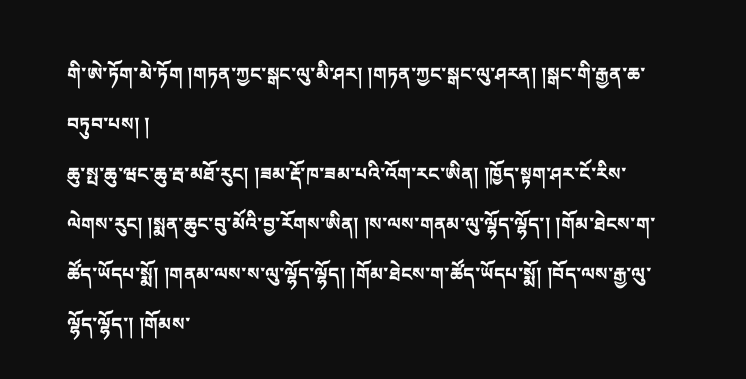གི་ཨེ་ཏོག་མེ་ཏོག །གཏན་ཀྱང་སྒང་ལུ་མི་ཤར། །གཏན་ཀྱང་སྒང་ལུ་ཤརན། །སྒང་གི་རྒྱན་ཆ་བཏུབ་པས། །
ཆུ་སྤ་ཆུ་ཝང་ཆུ་རྦ་མཐོ་རུང། །ཟམ་རྡོ་ཁ་ཟམ་པའི་འོག་རང་ཨིན། །ཁྱོད་སྟག་ཤར་ངོ་རིས་ལེགས་རུང། །སྨན་ཆུང་བུ་མོའི་བྱ་རོགས་ཨིན། །ས་ལས་གནམ་ལུ་ལྷོད་ལྷོད་། །གོམ་ཐེངས་ག་ཚོད་ཡོདཔ་སྨོ། །གནམ་ལས་ས་ལུ་ལྷོད་ལྷོད། །གོམ་ཐེངས་ག་ཚོད་ཡོདཔ་སྨོ། །བོད་ལས་རྒྱ་ལུ་ལྷོད་ལྷོད་། །གོམས་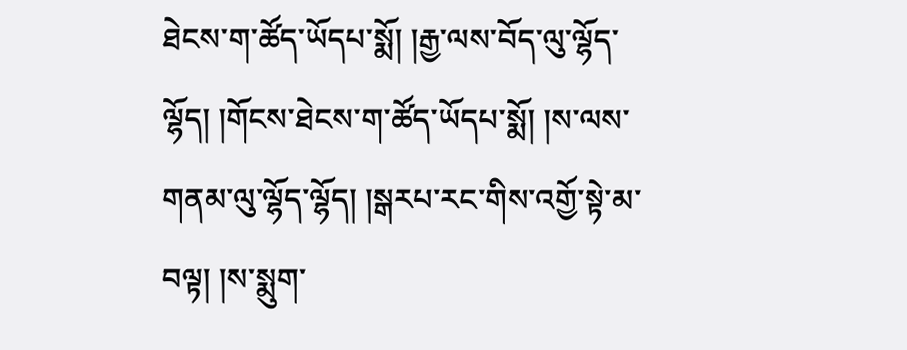ཐེངས་ག་ཚོད་ཡོདཔ་སྨོ། །རྒྱ་ལས་བོད་ལུ་ལྷོད་ལྷོད། །གོངས་ཐེངས་ག་ཚོད་ཡོདཔ་སྨོ། །ས་ལས་གནམ་ལུ་ལྷོད་ལྷོད། །སྒརཔ་རང་གིས་འགྱོ་སྟེ་མ་བལྟ། །ས་སྨུག་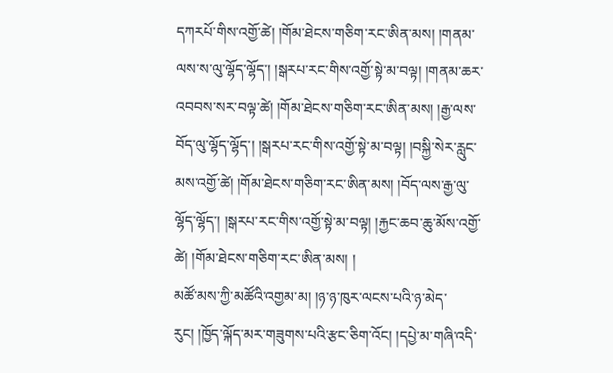དཀརཔོ་གིས་འགྱོ་ཚེ། །གོམ་ཐེངས་གཅིག་རང་ཨིན་མས། །གནམ་ལས་ས་ལུ་ལྷོད་ལྷོད་། །སྒརཔ་རང་གིས་འགྱོ་སྟེ་མ་བལྟ། །གནམ་ཆར་འབབས་སར་བལྟ་ཚེ། །གོམ་ཐེངས་གཅིག་རང་ཨིན་མས། །རྒྱ་ལས་བོད་ལུ་ལྷོད་ལྷོད་། །སྒརཔ་རང་གིས་འགྱོ་སྟེ་མ་བལྟ། །བསྐྱི་སེར་རླུང་མས་འགྱོ་ཚེ། །གོམ་ཐེངས་གཅིག་རང་ཨིན་མས། །བོད་ལས་རྒྱ་ལུ་ལྷོད་ལྷོད་། །སྒརཔ་རང་གིས་འགྱོ་སྟེ་མ་བལྟ། །རྐྱང་ཆབ་ཆུ་མོས་འགྱོ་ཚེ། །གོམ་ཐེངས་གཅིག་རང་ཨིན་མས། །
མཚོ་མས་ཀྱི་མཚོའི་འགྱམ་མ། །ཉ་ཉ་ཁུར་ལངས་པའི་ཉ་མེད་རུང། །ཁྱོད་ལྐོད་མར་གཟུགས་པའི་རྩང་ཅིག་འོང། །དཔྱེ་མ་གཞི་འདི་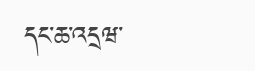དང་ཆ་འདྲཝ་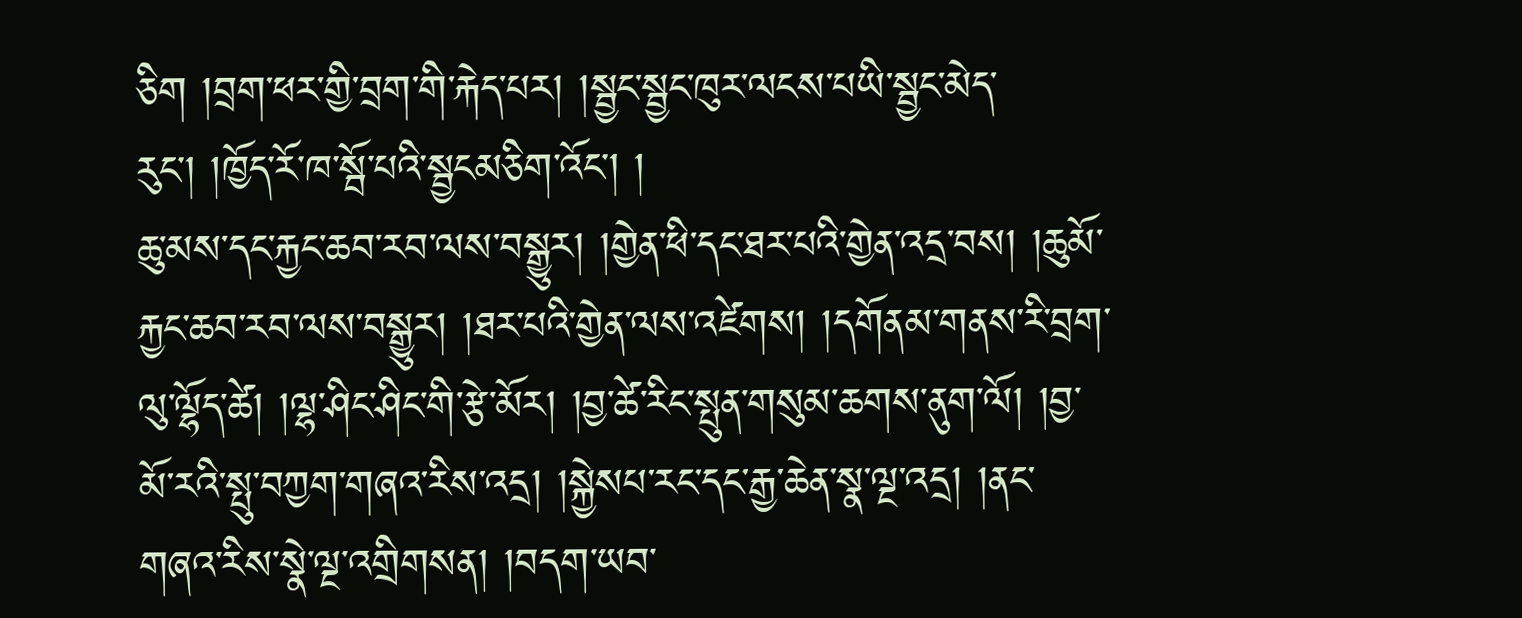ཅིག །བྲག་ཕར་གྱི་བྲག་གི་རྐེད་པར། །སྦྱང་སྦྱང་ཁུར་ལངས་པཡི་སྦྱང་མེད་རུང། །ཁྱོད་རོ་ཁ་སྦོ་པའི་སྦྱངམཅིག་འོང། །
ཆུ་མས་དང་རྐྱང་ཆབ་རབ་ལས་བསྒྱུར། །གྱེན་ཕི་དང་ཐར་པའི་གྱེན་འདྲ་བས། །ཆུམོ་རྐྱང་ཆབ་རབ་ལས་བསྒྱུར། །ཐར་པའི་གྱེན་ལས་འཛེགས། །དགོནམ་གནས་རི་བྲག་ལུ་ལྷོད་ཚེ། །ལྷ་ཤིང་ཤིང་གི་རྩེ་མོར། །བྱ་ཚེ་རིང་སྤུན་གསུམ་ཆགས་ནུག་ལོ། །བྱ་མོ་རའི་སྤུ་བཀྱག་གཞའ་རིས་འདྲ། །སྐྱེསཔ་རང་དང་རྒྱ་ཆེན་སྣ་ལྔ་འདྲ། །ནང་གཞའ་རིས་སྣེ་ལྔ་འགྲིགསན། །བདག་ཡབ་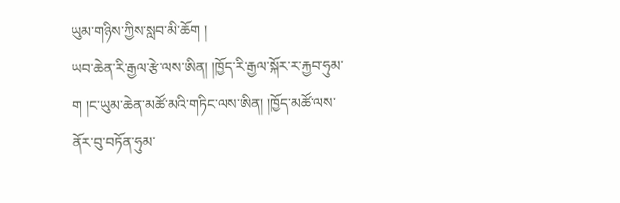ཡུམ་གཉིས་ཀྱིས་སླབ་མི་ཆོག །
ཡབ་ཆེན་རི་རྒྱལ་རྩེ་ལས་ཨིན། །ཁྱོད་རི་རྒྱལ་སྐོར་ར་རྐྱབ་ཧུམ་ག །ང་ཡུམ་ཆེན་མཚོ་མའི་གཏིང་ལས་ཨིན། །ཁྱོད་མཚོ་ལས་ནོར་བུ་བཏོན་ཧུམ་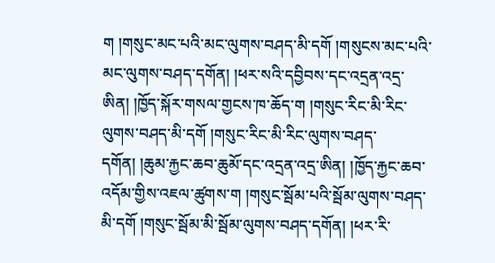ག །གསུང་མང་པའི་མང་ལུགས་བཤད་མི་དགོ །གསུངས་མང་པའི་མང་ལུགས་བཤད་དགོན། །ཕར་སའི་དབྱིབས་དང་འདྲན་འདྲ་ཨིན། །ཁྱོད་སྐོར་གསལ་གྱངས་ཁ་ཆོད་ག །གསུང་རིང་མི་རིང་ལུགས་བཤད་མི་དགོ །གསུང་རིང་མི་རིང་ལུགས་བཤད་དགོན། །ཆུམ་རྐྱང་ཆབ་ཆུམོ་དང་འདྲན་འདྲ་ཨིན། །ཁྱོད་རྐྱང་ཆབ་འདོམ་གྱིས་འཇལ་ཚུགས་ག །གསུང་སྦོམ་པའི་སྦོམ་ལུགས་བཤད་མི་དགོ །གསུང་སྦོམ་མི་སྦོམ་ལུགས་བཤད་དགོན། །ཕར་རི་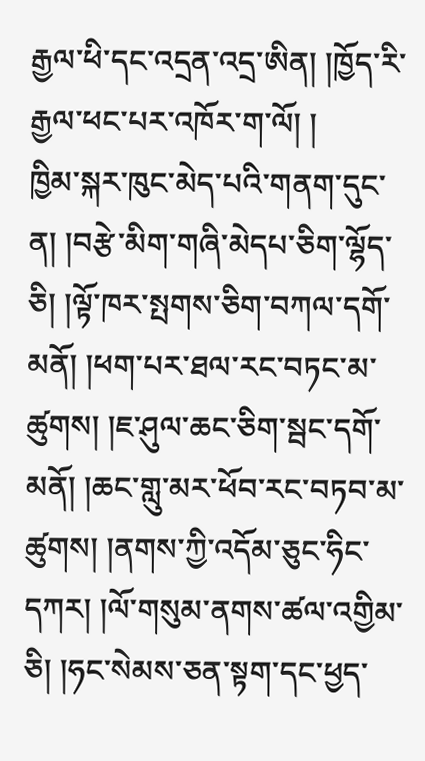རྒྱལ་ཕི་དང་འདྲན་འདྲ་ཨིན། །ཁྱོད་རི་རྒྱལ་ཕང་པར་འཁོར་ག་ལོ། །
ཁྱིམ་སྐར་ཁུང་མེད་པའི་གནག་དུང་ན། །བརྩེ་མིག་གཞི་མེདཔ་ཅིག་ལྷོད་ཅི། །ལྟོ་ཁར་སྤགས་ཅིག་བཀལ་དགོ་མནོ། །ཕག་པར་ཐལ་རང་བཏང་མ་ཚུགས། །ཇ་ཤུལ་ཆང་ཅིག་སྦང་དགོ་མནོ། །ཆང་གླུ་མར་ཕོབ་རང་བཏབ་མ་ཚུགས། །ནགས་ཀྱི་འདོམ་ཅུང་ཧིང་དཀར། །ལོ་གསུམ་ནགས་ཚལ་འགྱིམ་ཅི། །ཧང་སེམས་ཅན་སྟག་དང་ཕྱད་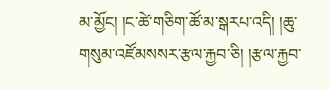མ་མྱོང། །ང་ཚེ་གཅིག་ཚོ་མ་སྒརཔ་འདི། །ཆུ་གསུམ་འཛོམསསར་རྩལ་རྐྱབ་ཅི། །རྩལ་རྐྱབ་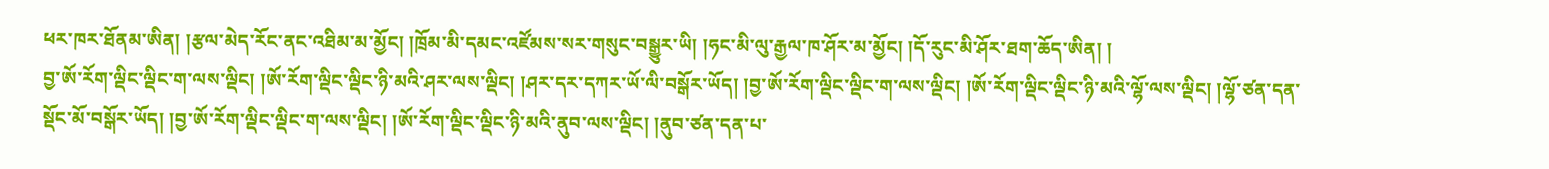ཕར་ཁར་ཐོནམ་ཨིན། །རྩལ་མེད་རོང་ནང་འཐིམ་མ་མྱོང། །ཁྲོམ་མི་དམང་འཛོམས་སར་གསུང་བསྒྱུར་ཡི། །ཧང་མི་ལུ་རྒྱལ་ཁ་ཤོར་མ་མྱོང། །དོ་རུང་མི་ཤོར་ཐག་ཆོད་ཨིན། །
བྱ་ཨོ་རོག་ལྡིང་ལྡིང་ག་ལས་ལྡིང། །ཨོ་རོག་ལྡིང་ལྡིང་ཉི་མའི་ཤར་ལས་ལྡིང། །ཤར་དར་དཀར་ཡོ་ལི་བསྒོར་ཡོད། །བྱ་ཨོ་རོག་ལྡིང་ལྡིང་ག་ལས་ལྡིང། །ཨོ་རོག་ལྡིང་ལྡིང་ཉི་མའི་ལྷོ་ལས་ལྡིང། །ལྷོ་ཙན་དན་སྡོང་མོ་བསྒོར་ཡོད། །བྱ་ཨོ་རོག་ལྡིང་ལྡིང་ག་ལས་ལྡིང། །ཨོ་རོག་ལྡིང་ལྡིང་ཉི་མའི་ནུབ་ལས་ལྡིང། །ནུབ་ཙན་དན་པ་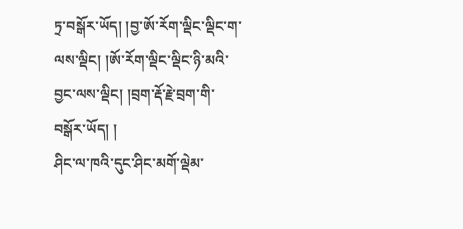ཏྲ་བསྒོར་ཡོད། །བྱ་ཨོ་རོག་ལྡིང་ལྡིང་ག་ལས་ལྡིང། །ཨོ་རོག་ལྡིང་ལྡིང་ཉི་མའི་བྱང་ལས་ལྡིང། །བྲག་རྡོ་རྗེ་བྲག་གི་བསྒོར་ཡོད། །
ཤིང་ལ་ཁའི་དུང་ཤིང་མགོ་ལྡེམ་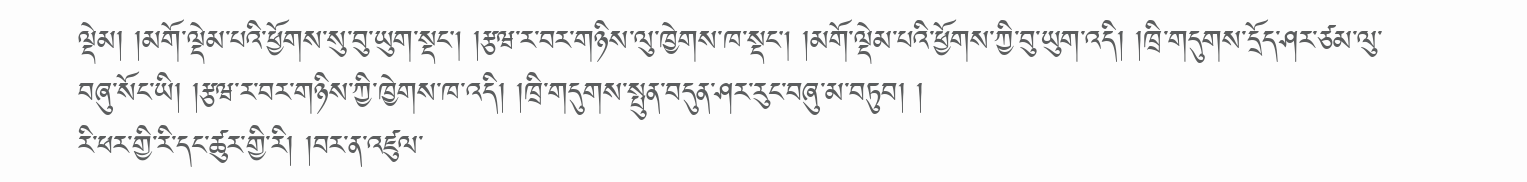ལྡེམ། །མགོ་ལྡེམ་པའི་ཕྱོགས་སུ་བུ་ཡུག་སྡང། །རྩཝ་ར་བར་གཉིས་ལུ་ཁྱེགས་ཁ་སྡང། །མགོ་ལྡེམ་པའི་ཕྱོགས་ཀྱི་བུ་ཡུག་འདི། །ཁྲི་གདུགས་དྲོད་ཤར་ཙམ་ལུ་བཞུ་སོང་ཡི། །རྩཝ་ར་བར་གཉིས་ཀྱི་ཁྱེགས་ཁ་འདི། །ཁྲི་གདུགས་སྤུན་བདུན་ཤར་རུང་བཞུ་མ་བཏུབ། །
རི་ཕར་གྱི་རི་དང་ཚུར་གྱི་རི། །བར་ན་འཛུལ་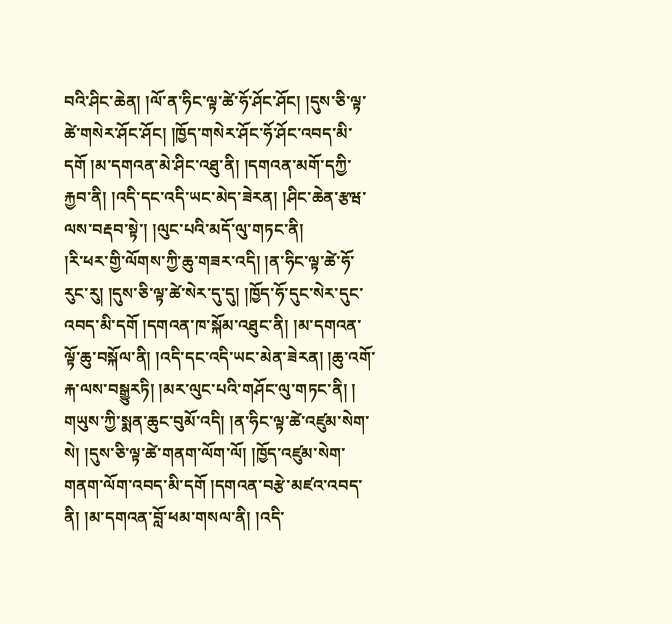བའི་ཤིང་ཆེན། །ལོ་ན་ཧིང་ལྟ་ཚེ་ཧོ་ཤོང་ཤོང། །དུས་ཅི་ལྟ་ཚེ་གསེར་ཤོང་ཤོང། །ཁྱོད་གསེར་ཤོང་ཧོ་ཤོང་འབད་མི་དགོ །མ་དགའན་མེ་ཤིང་འཐུ་ནི། །དགའན་མགོ་དཀྱི་རྐྱབ་ནི། །འདི་དང་འདི་ཡང་མེད་ཟེརན། །ཤིང་ཆེན་རྩཝ་ལས་བརྡབ་སྟེ་། །ལུང་པའི་མདོ་ལུ་གཏང་ནི།
།རི་ཕར་གྱི་ལོགས་ཀྱི་ཆུ་གཟར་འདི། །ན་ཧིང་ལྟ་ཚེ་ཧོ་རུང་རུ། །དུས་ཅི་ལྟ་ཚེ་སེར་དུ་དུ། །ཁྱོད་ཧོ་དུང་སེར་དུང་འབད་མི་དགོ །དགའན་ཁ་སྐོམ་འཐུང་ནི། །མ་དགའན་ལྟོ་ཆུ་བསྐོལ་ནི། །འདི་དང་འདི་ཡང་མེན་ཟེརན། །ཆུ་འགོ་རྐ་ལས་བསྒྱུརཏི། །མར་ལུང་པའི་གཤོང་ལུ་གཏང་ནི། །
གཡུས་ཀྱི་སྨན་ཆུང་བུམོ་འདི། །ན་ཧིང་ལྟ་ཚེ་འཛུམ་སེག་སེ། །དུས་ཅི་ལྟ་ཚེ་གནག་ལོག་ལོ། །ཁྱོད་འཛུམ་སེག་གནག་ལོག་འབད་མི་དགོ །དགའན་བརྩེ་མཛའ་འབད་ནི། །མ་དགའན་བློ་ཕམ་གསལ་ནི། །འདི་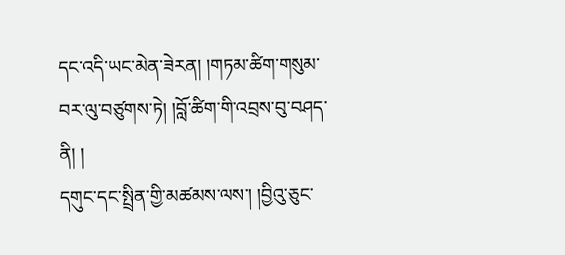དང་འདི་ཡང་མེན་ཟེརན། །གཏམ་ཚིག་གསུམ་བར་ལུ་བཙུགས་ཏེ། །བློ་ཚིག་གི་འབྲས་བུ་བཤད་ནི། །
དགུང་དང་སྤྲིན་གྱི་མཚམས་ལས་། །བྱིའུ་ཅུང་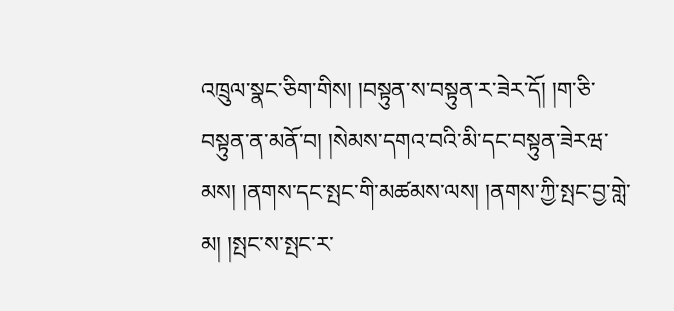འཁྲུལ་སྣང་ཅིག་གིས། །བསྟུན་ས་བསྟུན་ར་ཟེར་དོ། །ག་ཅི་བསྟུན་ན་མནོ་བ། །སེམས་དགའ་བའི་མི་དང་བསྟུན་ཟེརཝ་མས། །ནགས་དང་སྤང་གི་མཚམས་ལས། །ནགས་ཀྱི་སྤང་བྱ་གླེ་མ། །སྤང་ས་སྤང་ར་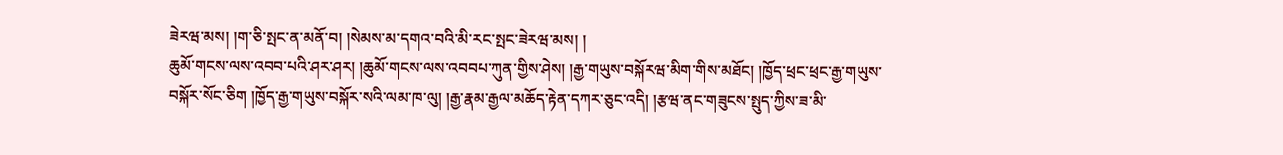ཟེརཝ་མས། །ག་ཅི་སྤང་ན་མནོ་བ། །སེམས་མ་དགའ་བའི་མི་རང་སྤང་ཟེརཝ་མས། །
ཆུམོ་གངས་ལས་འབབ་པའི་ཤར་ཤར། །ཆུམོ་གངས་ལས་འབབཔ་ཀུན་གྱིས་ཤེས། །རྒྱ་གཡུས་བསྐོརཝ་མིག་གིས་མཐོང། །ཁྱོད་ཕྲང་ཕྲང་རྒྱ་གཡུས་བསྐོར་སོང་ཅིག །ཁྱོད་རྒྱ་གཡུས་བསྐོར་སའི་ལམ་ཁ་ལུ། །རྒྱ་རྣམ་རྒྱལ་མཆོད་རྟེན་དཀར་ཅུང་འདི། །རྩཝ་ནང་གཟུངས་སྤུད་ཀྱིས་ཟ་མི་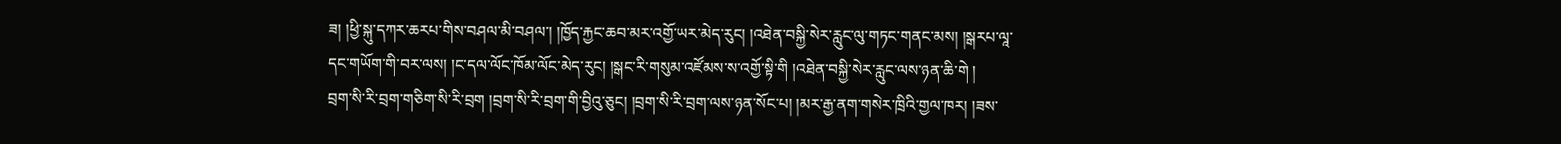ཟ། །ཕྱི་སྐུ་དཀར་ཆརཔ་གིས་བཤལ་མི་བཤལ་། །ཁྱོད་རྐྱང་ཆབ་མར་འགྱོ་ཡར་མེད་རུང། །འཐེན་བསྐྱི་སེར་རླུང་ལུ་གཏང་གནང་མས། །སྒརཔ་ལཱ་དང་གཡོག་གི་བར་ལས། །ང་དལ་ལོང་ཁོམ་ལོང་མེད་རུང། །སྒང་རི་གསུམ་འཛོམས་ས་འགྱོ་སྟི་གི །འཐེན་བསྐྱི་སེར་རླུང་ལས་ཉན་ཆི་གེ །
བྲག་སི་རི་བྲག་གཅིག་སི་རི་བྲག །བྲག་སི་རི་བྲག་གི་བྱིའུ་ཅུང། །བྲག་སི་རི་བྲག་ལས་ཉན་སོང་པ། །མར་རྒྱ་ནག་གསེར་ཁྲིའི་གྱལ་ཁར། །ཟས་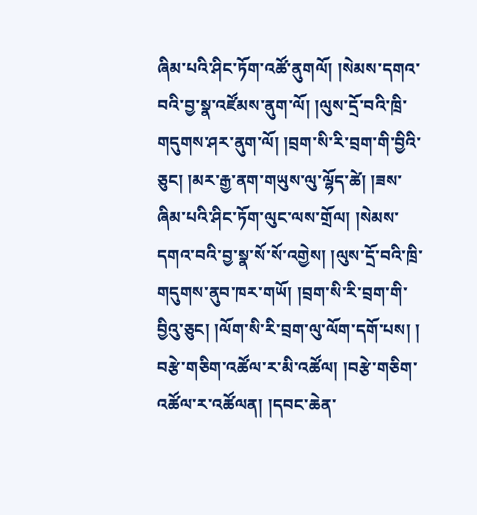ཞིམ་པའི་ཤིང་ཏོག་འཚོ་ནུགལོ། །སེམས་དགའ་བའི་བྱ་སྣ་འཛོམས་ནུག་ལོ། །ལུས་དྲོ་བའི་ཁྲི་གདུགས་ཤར་ནུག་ལོ། །བྲག་སི་རི་བྲག་གི་བྱིའི་ཅུང། །མར་རྒྱ་ནག་གཡུས་ལུ་ལྷོད་ཚེ། །ཟས་ཞིམ་པའི་ཤིང་ཏོག་ལུང་ལས་གྲོལ། །སེམས་དགའ་བའི་བྱ་སྣ་སོ་སོ་འགྱེས། །ལུས་དྲོ་བའི་ཁྲི་གདུགས་ནུབ་ཁར་གཡོ། །བྲག་སི་རི་བྲག་གི་བྱིའུ་ཅུང། །ལོག་སི་རི་བྲག་ལུ་ལོག་དགོ་པས། །
བརྩེ་གཅིག་འཚོལ་ར་མི་འཚོལ། །བརྩེ་གཅིག་འཚོལ་ར་འཚོལན། །དབང་ཆེན་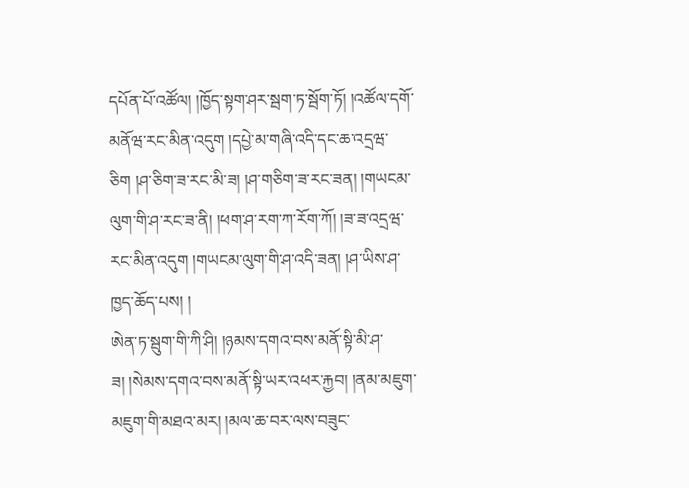དཔོན་པོ་འཚོལ། །ཁྱོད་སྟག་ཤར་སྦག་ཏ་སྦོག་ཏོ། །འཚོལ་དགོ་མནོཝ་རང་མིན་འདུག །དཔྱེ་མ་གཞི་འདི་དང་ཆ་འདྲཝ་ཅིག །ཤ་ཅིག་ཟ་རང་མི་ཟ། །ཤ་གཅིག་ཟ་རང་ཟན། །གཡངམ་ལུག་གི་ཤ་རང་ཟ་ནི། །ཕག་ཤ་རག་ཀ་རོག་ཀོ། །ཟ་ཟ་འདྲཝ་རང་མིན་འདུག །གཡངམ་ལུག་གི་ཤ་འདི་ཟན། །ཤ་ཡིས་ཤ་ཁྱད་ཆོད་པས། །
ཨེན་ཏ་སྦུག་གི་ཀི་ཤི། །ཉམས་དགའ་བས་མནོ་སྟི་མི་ཤ་ཟ། །སེམས་དགའ་བས་མནོ་སྟི་ཡར་འཕར་རྐྱབ། །ནམ་མཇུག་མཇུག་གི་མཐའ་མར། །མལ་ཆ་བར་ལས་བཟུང་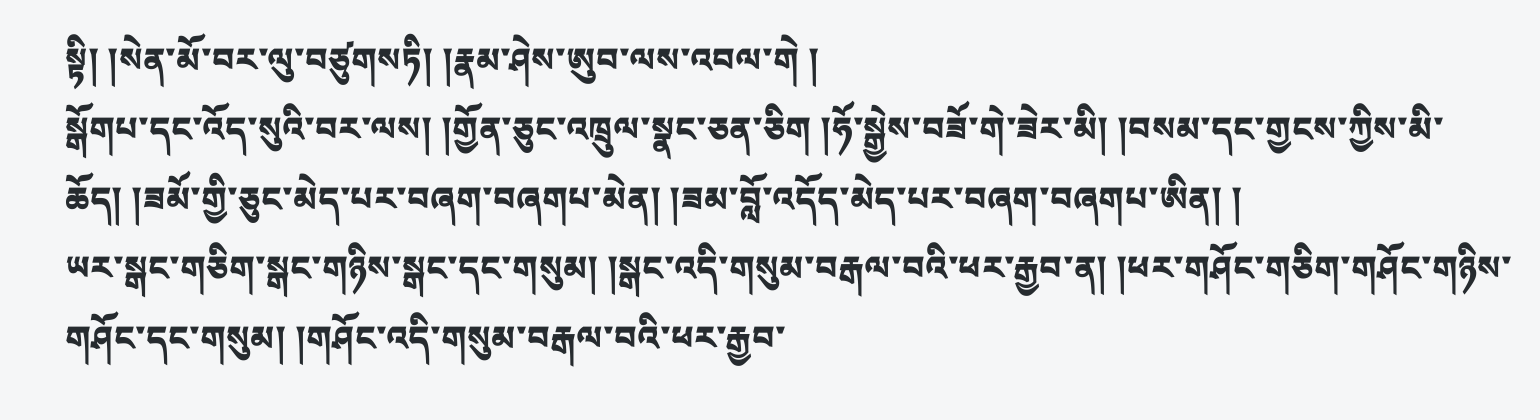སྟི། །སེན་མོ་བར་ལུ་བཙུགསཏི། །རྣམ་ཤེས་ཨུབ་ལས་འབལ་གེ །
སྒོགཔ་དང་འོད་སུའི་བར་ལས། །གྱོན་ཅུང་འཁྲུལ་སྣང་ཅན་ཅིག །ཧོ་སྒྱེས་བཟོ་གེ་ཟེར་མི། །བསམ་དང་གྱངས་ཀྱིས་མི་ཆོད། །ཟམོ་གྱི་ཅུང་མེད་པར་བཞག་བཞགཔ་མེན། །ཟམ་བློ་འདོད་མེད་པར་བཞག་བཞགཔ་ཨིན། །
ཡར་སྒང་གཅིག་སྒང་གཉིས་སྒང་དང་གསུམ། །སྒང་འདི་གསུམ་བརྒལ་བའི་ཕར་རྒྱབ་ན། །ཕར་གཤོང་གཅིག་གཤོང་གཉིས་གཤོང་དང་གསུམ། །གཤོང་འདི་གསུམ་བརྒལ་བའི་ཕར་རྒྱབ་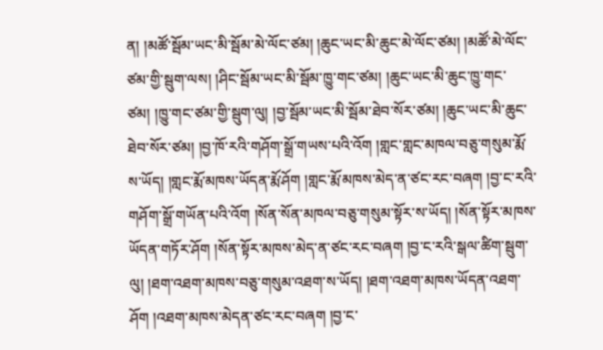ན། །མཚོ་སྦོམ་ཡང་མི་སྦོམ་མེ་ལོང་ཙམ། །ཆུང་ཡང་མི་ཆུང་མེ་ལོང་ཙམ། །མཚོ་མེ་ལོང་ཙམ་གྱི་སྦུག་ལས། །ཤིང་སྦོམ་ཡང་མི་སྦོམ་ཁྱུ་གང་ཙམ། །ཆུང་ཡང་མི་ཆུང་ཁྱུ་གང་ཙམ། །ཁྱུ་གང་ཙམ་གྱི་སྦུག་ལུ། །བྱ་སྦོམ་ཡང་མི་སྦོམ་ཐེབ་སོར་ཙམ། །ཆུང་ཡང་མི་ཆུང་ཐེབ་སོར་ཙམ། །བྱ་ཁོ་རའི་གཤོག་སྒྲོ་གཡས་པའི་འོག །གླང་གླང་མཁལ་བཅུ་གསུམ་རྨོ་ས་ཡོད། །གླང་རྨོ་མཁས་ཡོདན་རྨོ་ཤོག །གླང་རྨོ་མཁས་མེད་ན་ཙང་རང་བཞག །བྱ་ང་རའི་གཤོག་སྒྲོ་གཡོན་པའི་འོག །སོན་སོན་མཁལ་བཅུ་གསུམ་སྟོར་ས་ཡོད། །སོན་སྟོར་མཁས་ཡོདན་གཏོར་ཤོག །སོན་སྟོར་མཁས་མེད་ན་ཙང་རང་བཞག །བྱ་ང་རའི་སྒལ་ཚིག་སྦུག་ལུ། །ཐག་འཐག་མཁས་བཅུ་གསུམ་འཐག་ས་ཡོད། །ཐག་འཐག་མཁས་ཡོདན་འཐག་ཤོག །འཐག་མཁས་མེདན་ཙང་རང་བཞག །བྱ་ང་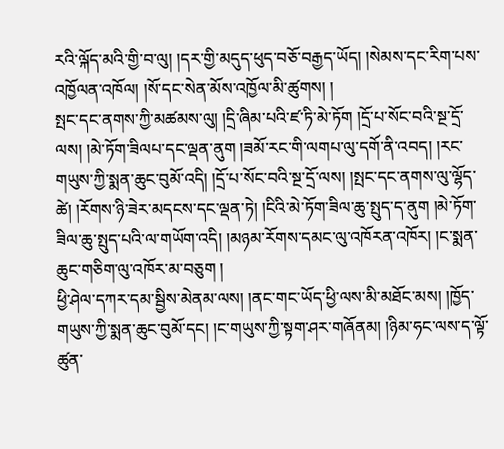རའི་ལྐོད་མའི་གྱི་བ་ལུ། །དར་གྱི་མདུད་ཕུད་བཅོ་བརྒྱད་ཡོད། །སེམས་དང་རིག་པས་འཁྱོལན་འཁོལ། །སོ་དང་སེན་མོས་འཁྱོལ་མི་ཚུགས། །
སྤང་དང་ནགས་ཀྱི་མཚམས་ལུ། །དྲི་ཞིམ་པའི་ཛ་ཏི་མེ་ཏོག །དྲོ་པ་སོང་བའི་སྔ་དྲོ་ལས། །མེ་ཏོག་ཟིལཔ་དང་ལྡན་ནུག །ཟམོ་རང་གི་ལགཔ་ལུ་དགོ་ནི་འབད། །རང་གཡུས་ཀྱི་སྨན་ཆུང་བུམོ་འདི། །དྲོ་པ་སོང་བའི་སྔ་དྲོ་ལས། །སྤང་དང་ནགས་ལུ་ལྷོད་ཚེ། །རོགས་ཉི་ཟེར་མདངས་དང་ལྡན་ཏེ། །ངིའི་མེ་ཏོག་ཟིལ་ཆུ་སྤུད་ད་ནུག །མེ་ཏོག་ཟིལ་ཆུ་སྤུད་པའི་ལ་གཡོག་འདི། །མཉམ་རོགས་དམང་ལུ་འཁོརན་འཁོར། །ང་སྨན་ཆུང་གཅིག་ལུ་འཁོར་མ་བཅུག །
ཕྱི་ཤེལ་དཀར་དམ་སྦྱིས་མེནམ་ལས། །ནང་གང་ཡོད་ཕྱི་ལས་མི་མཐོང་མས། །ཁྱོད་གཡུས་ཀྱི་སྨན་ཆུང་བུམོ་དང། །ང་གཡུས་ཀྱི་སྟག་ཤར་གཞོནམ། །ཉིམ་ཧང་ལས་ད་ལྟོ་ཚུན་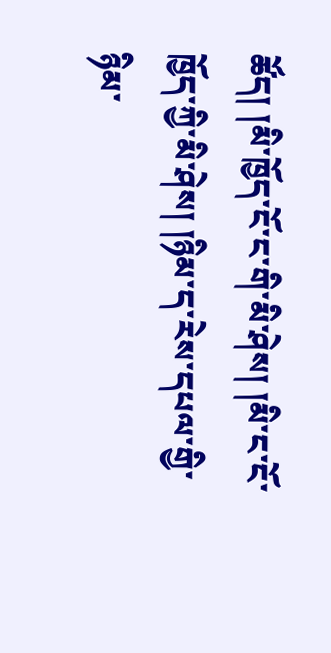ཚོད། །མི་ཁྱོད་ངོ་ང་གི་མི་ཤེས། །མི་ང་ངོ་ཁྱོད་ཀྱི་མི་ཤེས། །ཉིམ་ད་རེས་དཔལ་གྱི་ཉིམ་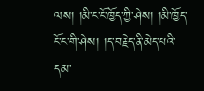ལས། །མི་ང་ངོ་ཁྱོད་ཀྱི་ཤེས། །མི་ཁྱོད་ངོ་ང་གི་ཤེས། །ད་བརྗེད་ནི་མེད་པའི་དམ་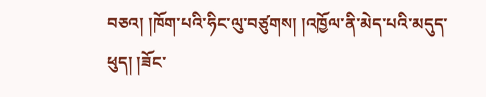བཅའ། །ཁོག་པའི་ཧིང་ལུ་བཙུགས། །འཁྱོལ་ནི་མེད་པའི་མདུད་ཕུད། །ཟོང་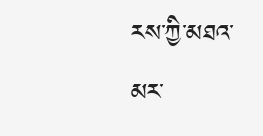རས་ཀྱི་མཐའ་མར་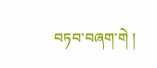བཏབ་བཞག་གེ །